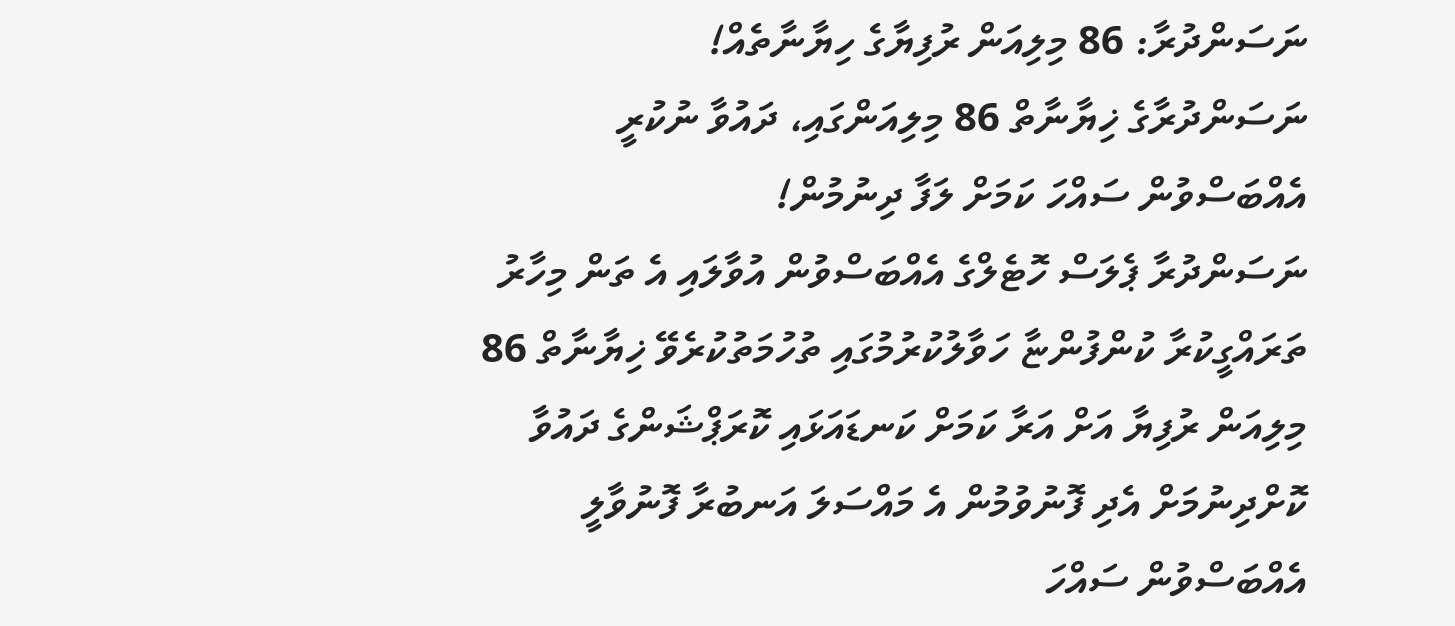ނަސަންދުރާ: 86 މިލިއަން ރުފިޔާގެ ހިޔާނާތެއް!
ނަސަންދުރާގެ ޚިޔާނާތް 86 މިލިއަންގައި، ދައުވާ ނުކުރީ އެއްބަސްވުން ސައްހަ ކަމަށް ލަފާ ދިނުމުން!
ނަސަންދުރާ ޕެލަސް ހޮޓެލްގެ އެއްބަސްވުން އުވާލައި އެ ތަން މިހާރު ތަރައްގީކުރާ ކުންފުންޏާ ހަވާލުކުރުމުގައި ތުހުމަތުކުރެވޭ ޚިޔާނާތް 86 މިލިއަން ރުފިޔާ އަށް އަރާ ކަމަށް ކަނޑައަޅައި ކޮރަޕްޝަންގެ ދައުވާ ކޮށްދިނުމަށް އެދި ފޮނުވުމުން އެ މައްސަލަ އަނބުރާ ފޮނުވާލީ އެއްބަސްވުން ސައްހަ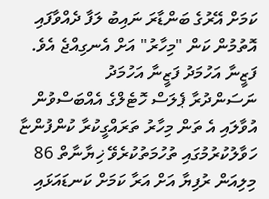ކަމަށް އޭރުގެ ބަންޑާރަ ނައިބު ލަފާ ދެއްވާފައި އޮތުމުން ކަން "މިހާރު" އަށް އެނގިއްޖެ އެވެ.
ފަޒީނާ އަހުމަދު ފަޒީނާ އަހުމަދު
ނަސަންދުރާ ޕެލަސް ހޮޓެލްގެ އެއްބަސްވުން އުވާލައި އެ ތަން މިހާރު ތަރައްގީކުރާ ކުންފުންޏާ ހަވާލުކުރުމުގައި ތުހުމަތުކުރެވޭ ޚިޔާނާތް 86 މިލިއަން ރުފިޔާ އަށް އަރާ ކަމަށް ކަނޑައަޅައި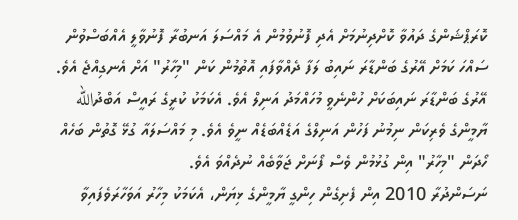ކޮރަޕްޝަންގެ ދައުވާ ކޮށްދިނުމަށް އެދި ފޮނުވުމުން އެ މައްސަލަ އަނބުރާ ފޮނުވާލީ އެއްބަސްވުން ސައްހަ ކަމަށް އޭރުގެ ބަންޑާރަ ނައިބު ލަފާ ދެއްވާފައި އޮތުމުން ކަން "މިހާރު" އަށް އެނގިއްޖެ އެވެ.
އޭރުގެ ބަންޑާރަ ނައިބަކަށް ހުންނެވީ މުހައްމަދު އަނިލް އެވެ. އެކަމަކު ކުރީގެ ރައީސް އަބްދުالله ޔާމީންގެ ވެރިކަން ނިމުނު ފަހުން އަނިލްގެ އަޑެއްބަޑެއް ނީވެ އެވެ. މި މައްސަލައާ ގުޅޭ ގޮތުން ބަހެއް ހޯދަން "މިހާރު" އިން ގުޅުމުން ވެސް ފޯނަށް ޖަވާބެއް ނުދެއްވަ އެވެ.
ނަސަންދުރާ 2010 އިން ފެށިގެން ހިންގީ ޔާމީންގެ ޅިޔަން، އެކަމަކު މިހާރު އަވަހާރަވެފައިވާ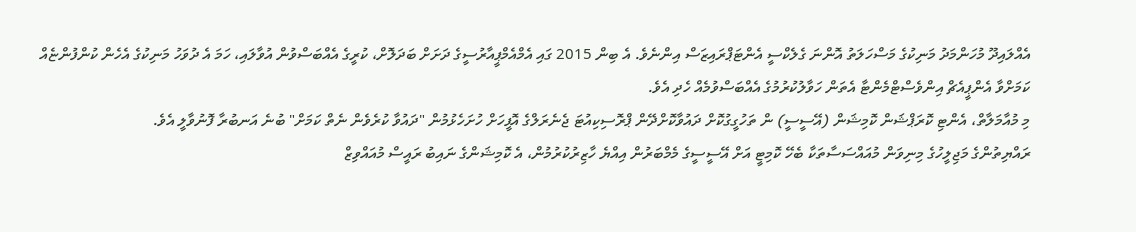އެއްލައިދޫ މުހަންމަދު މަނިކުގެ މަސްހަލަތު އޮންނަ ގެލެކްސީ އެންޓަޕްރައިޒަސް އިންނެވެ. އެ ބިން 2015 ގައި އެމްއެމްޕީއާރުސީގެ ދަށަށް ބަދަލޮށް، ކުރީގެ އެއްބަސްވުން އުވާލައި، ހަމަ އެ ދުވަހު މަނިކުގެ އެހެން ކުންފުންޏެއް ކަމަށްވާ އެންޕީއެޗް އިންވެސްޓްމެންޓާ އެތަން ހަވާލުކުރުމުގެ އެއްބަސްވުމެއް ހެދި އެވެ.
މި މުއާމަލާތް، އެންޓި ކޮރަޕްޝަން ކޮމިޝަން (އޭސީސީ) ން ތަހުގީގުކޮށް ދައުވާކޮށްދޭން ޕްރޮސިކިއުޓަ ޖެނެރަލްގެ އޮފީހަށް ހުށަހެޅުމުން "ދައުވާ ކުރެވެން ނެތް ކަމަށް" ބުނެ އަނބުރާ ފޮނުވާލީ އެވެ.
ރައްޔިތުންގެ މަޖިލީހުގެ މިނިވަން މުއައްސަސާތަކާ ބެހޭ ކޮމިޓީ އަށް އޭސީސީގެ މެމްބަރުން އިއްޔެ ހާޒިރުކުރުމުން، އެ ކޮމިޝަންގެ ނައިބު ރައީސް މުއައްވިޒް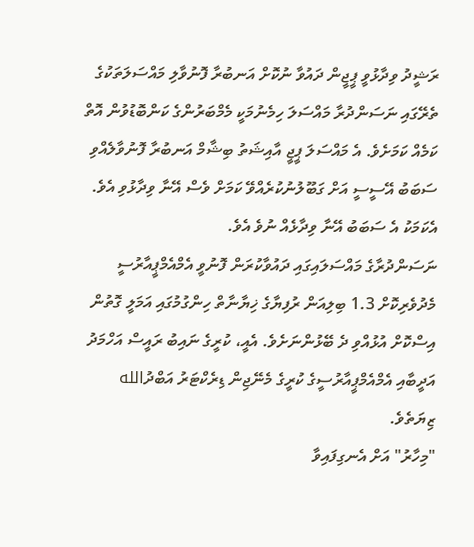ރަޝީދު ވިދާޅުވީ ޕީޖީން ދައުވާ ނުކޮށް އަނބުރާ ފޮނުވާލި މައްސަލަތަކުގެ ތެރޭގައި ނަސަންދުރާ މައްސަލަ ހިމެނުމަކީ މެމްބަރުންގެ ކަންބޮޑުވުން އޮތް ކަމެއް ކަމަށެވެ. އެ މައްސަލަ ޕީޖީ އާއިޝަތު ބިޝާމް އަނބުރާ ފޮނުވާލެއްވި ސަބަބު އޭސީސީ އަށް ގަބޫލުނުކުރެއްވޭ ކަމަށް ވެސް އޭނާ ވިދާޅުވި އެވެ.
އެކަމަކު އެ ސަބަބު އޭނާ ވިދާޅެއް ނުވެ އެވެ.
ނަސަންދުރާގެ މައްސަލައިގައި ދައުވާކުރަން ފޮނުވީ އެމްއެމްޕީއާރުސީ މެދުވެރިކޮށް 1.3 ބިލިއަން ރުފިޔާގެ ޚިޔާނާތް ހިންގުމުގައި އަމަލީ ގޮތުން އިސްކޮށް އުޅުއްވި ދެ ބޭޅުންނަށެވެ. އެއީ، ކުރީގެ ނައިބު ރައީސް އަހްމަދު އަދީބާއި އެމްއެމްޕީއާރުސީގެ ކުރީގެ މެނޭޖިން ޑިރެކްޓަރު އަބްދުالله ޒިޔަތެވެ.
"މިހާރު" އަށް އެނގިފައިވާ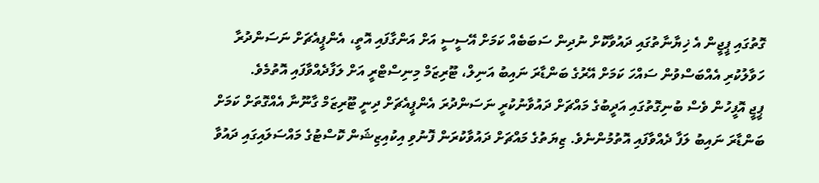ގޮތުގައި ޕީޖީން އެ ޚިޔާނާތުގައި ދައުވާކޮށް ނުދިން ސަބަބެއް ކަމަށް އޭސީސީ އަށް އަންގާފައި އޮތީ، އެންޕީއެޗަށް ނަސަންދުރާ ހަވާލުކުރި އެއްބަސްވުން ސައްހަ ކަމަށް އޭރުގެ ބަންޑާރަ ނައިބު އަނިލް، ޓޫރިޒަމް މިނިސްޓްރީ އަށް ލަފާދެއްވާފައި އޮތުމެވެ.
ޕީޖީ އޮފީހުން ވެސް ބުނިގޮތުގައި އަދީބުގެ މައްޗަށް ދައުވާނުކުރީ ނަސަންދުރަ އެންޕީއެޗަށް ދިނީ ޓޫރިޒަމް ގާނޫނާ އެއްގޮތަށް ކަމަށް ބަންޑާރަ ނައިބު ލަފާ ދެއްވާފައި އޮތުމުންނެވެ. ޒިޔަތުގެ މައްޗަށް ދައުވާކުރަން ފޮނުވި އިކުއިޒިޝަން ކޮސްޓުގެ މައްސަލައިގައި ދައުވާ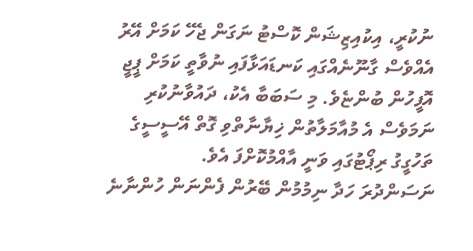ނުކުރީ، އިކުއިޒިޝަން ކޮސްޓު ނަގަން ޖެހޭ ކަމަށް އޭރު އެއްވެސް ގާނޫނެއްގައި ކަނޑައަޅާފައި ނުވާތީ ކަމަށް ޕީޖީ އޮފީހުން ބުންޏެވެ. މި ސަބަބާ އެކު، ދައުވާނުކުރި ނަމަވެސް އެ މުއާމަލާތުން ޚިޔާނާތްވި ގޮތް އޭސީސީގެ ތަހުގީގު ރިޕޯޓުގައި ވަނީ އާއްމުކޮށްފަ އެވެ.
ނަސަންދުރަ ހަދާ ނިމުމުން ބޭރުން ފެންނަން ހުންނާނެ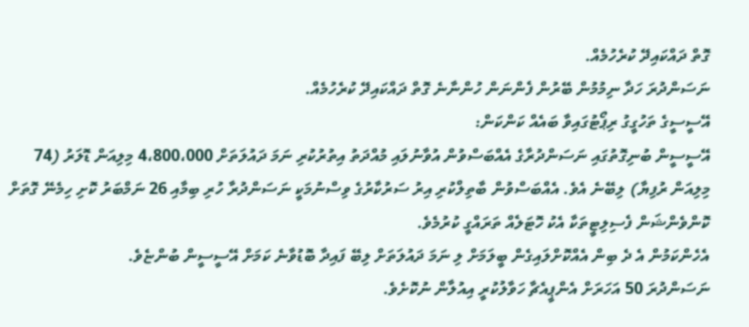ގޮތް ދައްކައިދޭ ކުރެހުމެއް.
ނަސަންދުރަ ހަދާ ނިމުމުން ބޭރުން ފެންނަން ހުންނާނެ ގޮތް ދައްކައިދޭ ކުރެހުމެއް.
އޭސީސީގެ ތަހުގީގު ރިޕޯޓުގައިވާ ބައެއް ކަންކަން:
އޭސީސީން ބުނިގޮތުގައި ނަސަންދުރާގެ އެއްބަސްވުން އުވާނުލައި މުއްދަތު އިތުރުކުރި ނަމަ ދައުލަތަށް 4،800،000 މިލިއަން ޑޮލަރު (74 މިލިއަން ރުފިޔާ) ލިބޭނެ އެވެ. އެއްބަސްވުން ބާތިލްކުރި އިރު ސަރުކާރުގެ ވިސްނުމަކީ ނަސަންދުރާ ހުރި ބިމާއި 26 ނަމްބަރު ކޮށި ހިމެނޭ ގޮތަށް ކޮންވެންޝަން ފެސިލިޓީތަކާ އެކު ހޮޓަލެއް ތަރައްގީ ކުރުމެވެ.
އެހެންކަމުން އެ ދެ ބިން އެއްކޮށްލައިގެން ބީލަމަށް ލި ނަމަ ދައުލަތަށް ލިބޭ ފައިދާ ބޮޑުވާނެ ކަމަށް އޭސީސީން ބުންޏެވެ.
ނަސަންދުރަ 50 އަހަރަށް އެންޕީއެޗާ ހަވާލުކުރީ އިއުލާން ނުކޮށެވެ.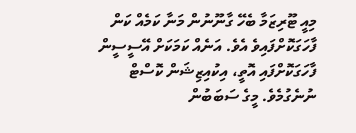މިއީ ޓޫރިޒަމާ ބެހޭ ގާނޫނުން މަނާ ކަމެއް ކަން ފާހަގަކޮށްފައިވެ އެވެ. އަނެއް ކަމަކަށް އޭސީސީން ފާހަގަކޮށްފައި އޮތީ، އިކުއިޒިޝަން ކޮސްޓް ނުނެގުމެވެ. މީގެ ސަބަބުން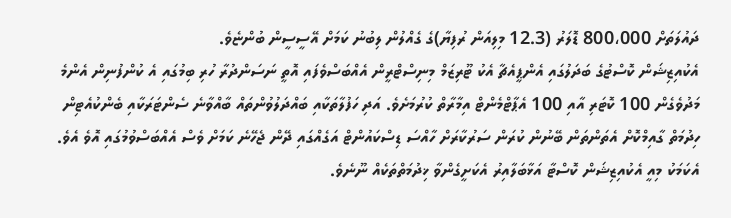ދައުލަތަށް 800،000 ޑޮލަރު (12.3 މިލިއަން ރުފިޔާ)ގެ ގެއްލުން ލިބުނު ކަމަށް އޭސީސީން ބުންޏެވެ.
އެކުއިޒިޝަން ކޮސްޓުގެ ބަދަލުގައި އެންޕީއެޗާ އެކު ޓޫރިޒަމް މިނިސްޓްރީން އެއްބަސްވެފައި އޮތީ ނަސަންދުރާ ހުރި ބިމުގައި އެ ކުންފުނިން އެންމެ މަދުވެގެން 100 ކޮޓަރި އާއި 100 އެޕާޓްމެންޓް އިމާރާތް ކުރުމަށެވެ. އަދި ހަފުލާތަކާއި ބައްދަލުވުންތައް ބާއްވާނެ ސެންޓަރަކާއި ބެންކުއެޓިން ހިދުމަތް ގާއިމްކޮށް އެތަންތަން ބޭނުން ކުރަން ސަރުކާރަށް ހާއްސަ ޑިސްކައުންޓް އަގެއްގައި ދޭން ޖެހޭނެ ކަމަށް ވެސް އެއްބަސްވުމުގައި އޮވެ އެވެ. އެކަމަކު މިއީ އެކުއިޒިޝަން ކޮސްޓާ އަޅާބަލާއިރު އެކަށީގެންވާ ޚިދުމަތްތަކެއް ނޫނެވެ.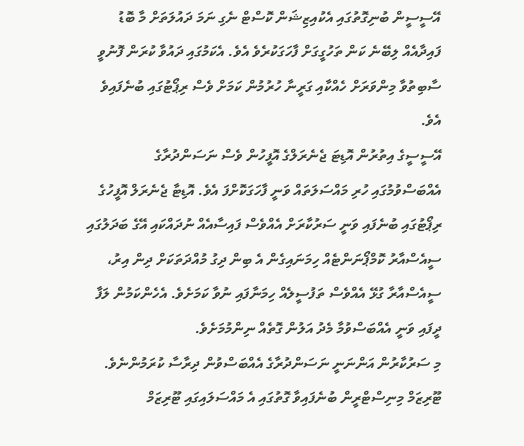އޭސީސީން ބުނިގޮތުގައި އެކުއިޒިޝަން ކޮސްޓް ނެގި ނަމަ ދައުލަތަށް މާ ބޮޑު ފައިދާއެއް ލިބޭނެ ކަން ތަހުގީގަށް ފާހަގަކުރެވެ އެވެ. އެކަމުގައި ދައުވާ ކުރަން ފޮނުވީ ސާބިތުވާ މިންވަރަށް ހެއްކާއި ގަރީނާ ހުރުމުން ކަމަށް ވެސް ރިޕޯޓުގައި ބުނެފައިވެ އެވެ.
އޭސީސީގެ އިތުރުން އޮޑިޓަ ޖެނެރަލްގެ އޮފީހުން ވެސް ނަސަންދުރާގެ އެއްބަސްވުމުގައި ހުރި މައްސަލަތައް ވަނީ ފާހަގަކޮށްފަ އެވެ. އޮޑިޓާ ޖެނެރަލް އޮފީހުގެ ރިޕޯޓުގައި ބުނެފައި ވަނީ ސަރުކާރަށް އެއްވެސް ފައިސާއެއް ނުދައްކައި އޭގެ ބަދަލުގައި ސީއެސްއާރު ކޮމްޕޯނަންޓެއް ހިމަނައިގެން އެ ބިން ދިގު މުއްދަތަކަށް ދިން އިރު، ސީއެސްއާރާ ގުޅޭ އެއްވެސް ތަފުސީލެއް ހިމަނާފައި ނުވާ ކަމަށެވެ. އެހެންކަމުން ލަފާ ދީފައި ވަނީ އެއްބަސްވުމާ މެދު އަލުން ގޮތެއް ނިންމުމަށެވެ.
މި ސަރުކާރުން އަންނަނީ ނަސަންދުރާގެ އެއްބަސްވުން ދިރާސާ ކުރަމުންނެވެ. ޓޫރިޒަމް މިނިސްޓްރީން ބުނެފައިވާ ގޮތުގައި އެ މައްސަލައިގައި ޓޫރިޒަމް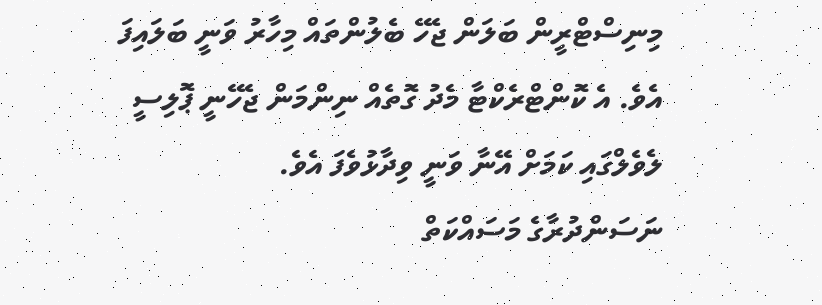މިނިސްޓްރީން ބަލަން ޖެހޭ ބެލުންތައް މިހާރު ވަނީ ބަލައިފަ އެވެ. އެ ކޮންޓްރެކްޓާ މެދު ގޮތެއް ނިންމަން ޖެހޭނީ ޕޮލިސީ ލެވެލްގައި ކަމަށް އޭނާ ވަނީ ވިދާޅުވެފަ އެވެ.
ނަސަންދުރާގެ މަސައްކަތް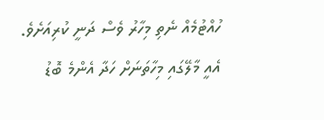ހުއްޓުމެއް ނެތި މިހާރު ވެސް ދަނީ ކުރިއަށެވެ. އެއީ މާލޭގައި މިހާތަނަށް ހަދާ އެންމެ ބޮޑު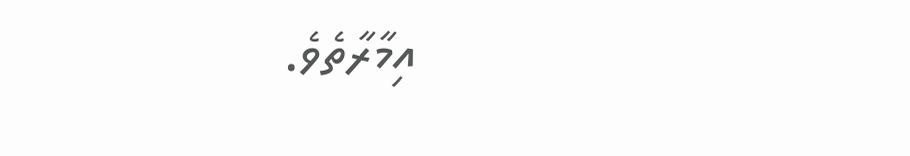އިމާރާތެވެ.